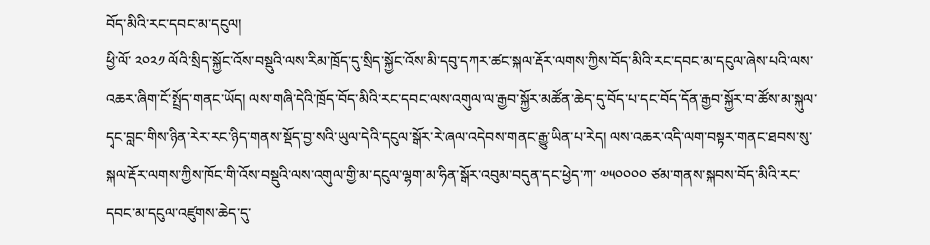བོད་མིའི་རང་དབང་མ་དངུལ།
ཕྱི་ལོ་ ༢༠༢༡ ལོའི་སྲིད་སྐྱོང་འོས་བསྡུའི་ལས་རིམ་ཁྲོད་དུ་སྲིད་སྐྱོང་འོས་མི་དབུ་དཀར་ཚང་སྐལ་རྡོར་ལགས་ཀྱིས་བོད་མིའི་རང་དབང་མ་དངུལ་ཞེས་པའི་ལས་འཆར་ཞིག་ངོ་སྤྲོད་གནང་ཡོད། ལས་གཞི་དེའི་ཁྲོད་བོད་མིའི་རང་དབང་ལས་འགུལ་ལ་རྒྱབ་སྐྱོར་མཚོན་ཆེད་དུ་བོད་པ་དང་བོད་དོན་རྒྱབ་སྐྱོར་བ་ཚོས་མ་སྐུལ་དྭང་བླང་གིས་ཉིན་རེར་རང་ཉིད་གནས་སྡོད་བྱ་སའི་ཡུལ་དེའི་དངུལ་སྒོར་རེ་ཞལ་འདེབས་གནང་རྒྱུ་ཡིན་པ་རེད། ལས་འཆར་འདི་ལག་བསྟར་གནང་ཐབས་སུ་སྐལ་རྡོར་ལགས་ཀྱིས་ཁོང་གི་འོས་བསྡུའི་ལས་འགུལ་གྱི་མ་དངུལ་ལྷག་མ་ཧིན་སྒོར་འབུམ་བདུན་དང་ཕྱེད་ཀ་ ༧༥༠༠༠༠ ཙམ་གནས་སྐབས་བོད་མིའི་རང་དབང་མ་དངུལ་འཛུགས་ཆེད་དུ་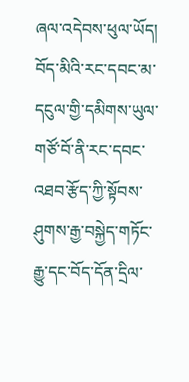ཞལ་འདེབས་ཕུལ་ཡོད།
བོད་མིའི་རང་དབང་མ་དངུལ་གྱི་དམིགས་ཡུལ་གཙོ་བོ་ནི་རང་དབང་འཐབ་རྩོད་ཀྱི་སྟོབས་ཤུགས་རྒྱ་བསྐྱེད་གཏོང་རྒྱུ་དང་བོད་དོན་དྲིལ་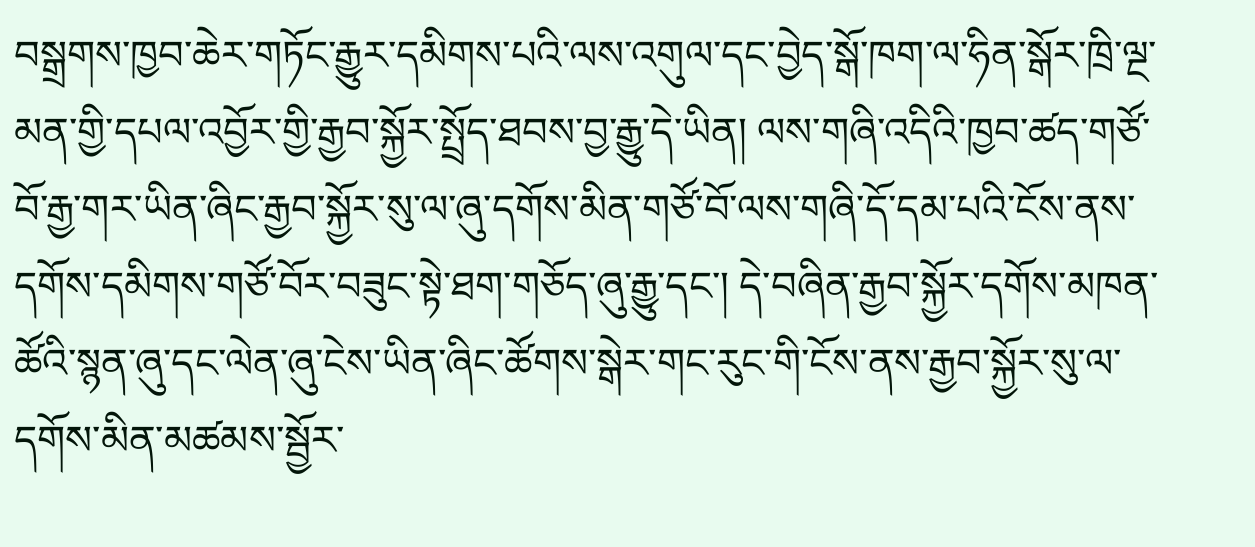བསྒྲགས་ཁྱབ་ཆེར་གཏོང་རྒྱུར་དམིགས་པའི་ལས་འགུལ་དང་བྱེད་སྒོ་ཁག་ལ་ཧིན་སྒོར་ཁྲི་ལྔ་མན་གྱི་དཔལ་འབྱོར་གྱི་རྒྱབ་སྐྱོར་སྤྲོད་ཐབས་བྱ་རྒྱུ་དེ་ཡིན། ལས་གཞི་འདིའི་ཁྱབ་ཚད་གཙོ་བོ་རྒྱ་གར་ཡིན་ཞིང་རྒྱབ་སྐྱོར་སུ་ལ་ཞུ་དགོས་མིན་གཙོ་བོ་ལས་གཞི་དོ་དམ་པའི་ངོས་ནས་དགོས་དམིགས་གཙོ་བོར་བཟུང་སྟེ་ཐག་གཅོད་ཞུ་རྒྱུ་དང་། དེ་བཞིན་རྒྱབ་སྐྱོར་དགོས་མཁན་ཚོའི་སྙན་ཞུ་དང་ལེན་ཞུ་ངེས་ཡིན་ཞིང་ཚོགས་སྒེར་གང་རུང་གི་ངོས་ནས་རྒྱབ་སྐྱོར་སུ་ལ་དགོས་མིན་མཚམས་སྦྱོར་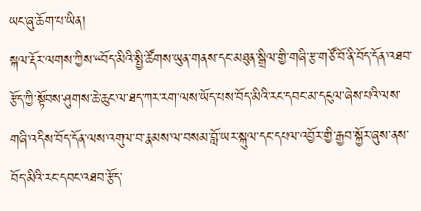ཡང་ཞུ་ཆོག་པ་ཡིན།
སྐལ་རྡོར་ལགས་ཀྱིས་“བོད་མིའི་སྤྱི་ཚོགས་ཡུན་གནས་དང་མཐུན་སྒྲིལ་གྱི་གཞི་རྩ་གཙོ་བོ་ནི་བོད་དོན་འཐབ་རྩོད་ཀྱི་སྟོབས་ཤུགས་ཆེ་ཆུང་ལ་ཐད་ཀར་རག་ལས་ཡོད་པས་བོད་མིའི་རང་དབང་མ་དངུལ་ཞེས་པའི་ལས་གཞི་འདིས་བོད་དོན་ལས་འགུལ་བ་རྣམས་ལ་བསམ་བློ་ཡར་སྐུལ་དང་དཔལ་འབྱོར་གྱི་རྒྱབ་སྐྱོར་ཞུས་ནས་བོད་མིའི་རང་དབང་འཐབ་རྩོད་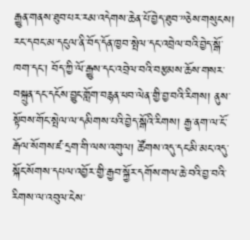རྒྱུན་གནས་ཐུབ་པར་རམ་འདེགས་ཆེན་པོ་བྱེད་ཐུབ་”ཅེས་གསུངས།
རང་དབང་མ་དངུལ་ནི་བོད་དོན་ཁྱབ་སྤེལ་དང་འབྲེལ་བའི་བྱེད་སྒོ་ཁག་དང་། བོད་ཀྱི་ལོ་རྒྱུས་དང་འབྲེལ་བའི་བརྩམས་ཆོས་གསར་བསྐྲུན་དང་དངོས་བྱུང་གློག་བརྙན་ཕབ་ལེན་གྱི་བྱ་བའི་རིགས། ནུས་སྟོབས་གོང་སྤེལ་ལ་དམིགས་པའི་བྱེད་སྒོའི་རིགས། རྒྱ་ནག་ལ་ངོ་རྒོལ་སོགས་ཛ་དྲག་གི་ལས་འགུལ། ཚོགས་འདུ་དང་མི་མང་འདུ་སྐོང་སོགས་དཔལ་འབྱོར་གྱི་རྒྱབ་སྐྱོར་དགོས་གལ་ཆེ་བའི་བྱ་བའི་རིགས་ལ་འབུལ་ངེས་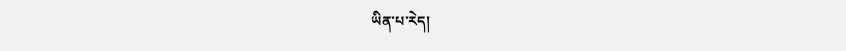ཡིན་པ་རེད།